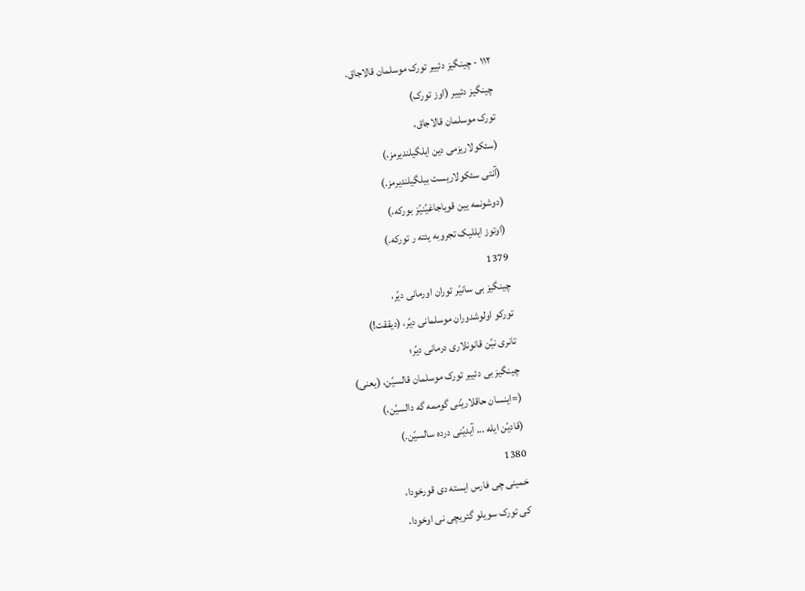۱۱۲ - چينگيز دئيير تورک موسلمان قالاجاق.
چينگيز دئيير (اوز تورک)
تورک موسلمان قالاجاق،
(سئکولاريزمی دين ايلگيلنديرمز،)
(آنتی سئکولاريست بيلگيلنديرمز.)
(دوشونمه يين قوياجاغيًنيًز بورکه،)
(اوتوز ايلليک تجروبه يئته ر تورکه.)
1379
چينگيز بی سانيًر توران اورمانی ديًر،
تورکو اولوشدوران موسلمانی ديًر، (ديققت!)
تانری نيًن قانونلاری درمانی ديًر؛
چينگيز بی دئيير تورک موسلمان قالسيًن، (يعنی)
(=اينسان حاقلاريًنی گوممه گه دالسيًن،)
(قاديًن ايله ... آيديًنی درده سالسيًن.)
1380
خمينی چی فارس ايسته دی قورخودا،
کی تورک سويلو گئريچی نی اوخودا،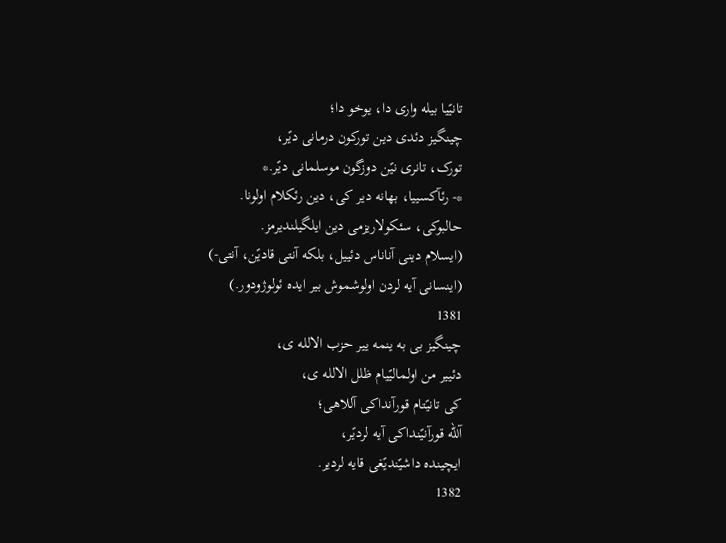تانيًيا بيله واری دا، يوخو دا؛
چينگيز دئدی دين تورکون درمانی ديًر،
تورک، تانری نيًن دوزگون موسلمانی ديًر.*
*- رئآکسييا، بهانه دير کی، دين رئکلام اولونا.
حالبوکی، سئکولاريزمی دين ايلگيلنديرمز.
(ايسلام دينی آناناس دئييل، بلکه آنتی قاديًن، آنتی-)
(اينسانی آيه لردن اولوشموش بير ايده ئولوژودور.)
1381
چينگيز بی به ينمه يير حزب الالله ی،
دئيير من اولماليًيام ظلل الالله ی،
کی تانيًتام قورآنداکی آللاهی؛
آلله قورآنيًنداکی آيه لرديًر،
ايچينده داشيًنديًغی قايه لردير.
1382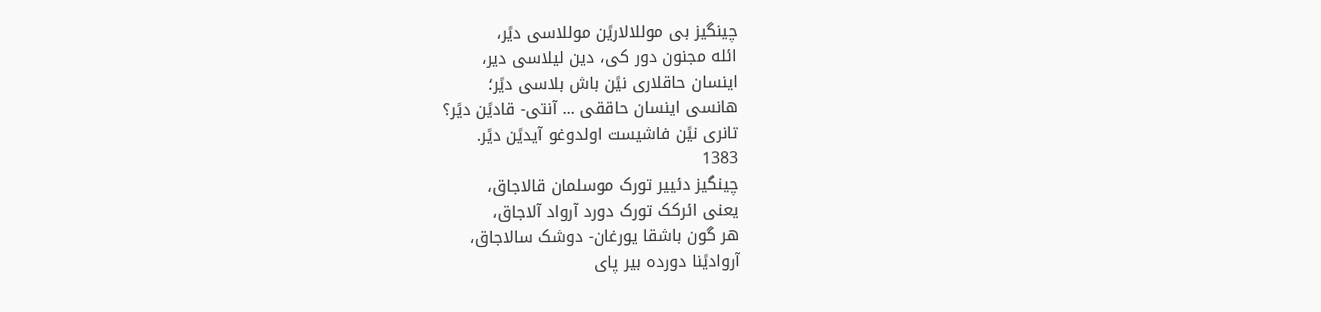چينگيز بی موللالاريًن موللاسی ديًر،
ائله مجنون دور کی، دين ليلاسی دير،
اينسان حاقلاری نيًن باش بلاسی ديًر؛
هانسی اينسان حاققی ... آنتی- قاديًن ديًر؟
تانری نيًن فاشيست اولدوغو آيديًن ديًر.
1383
چينگيز دئيير تورک موسلمان قالاجاق،
يعنی ائرکک تورک دورد آرواد آلاجاق،
هر گون باشقا يورغان- دوشک سالاجاق،
آرواديًنا دورده بير پای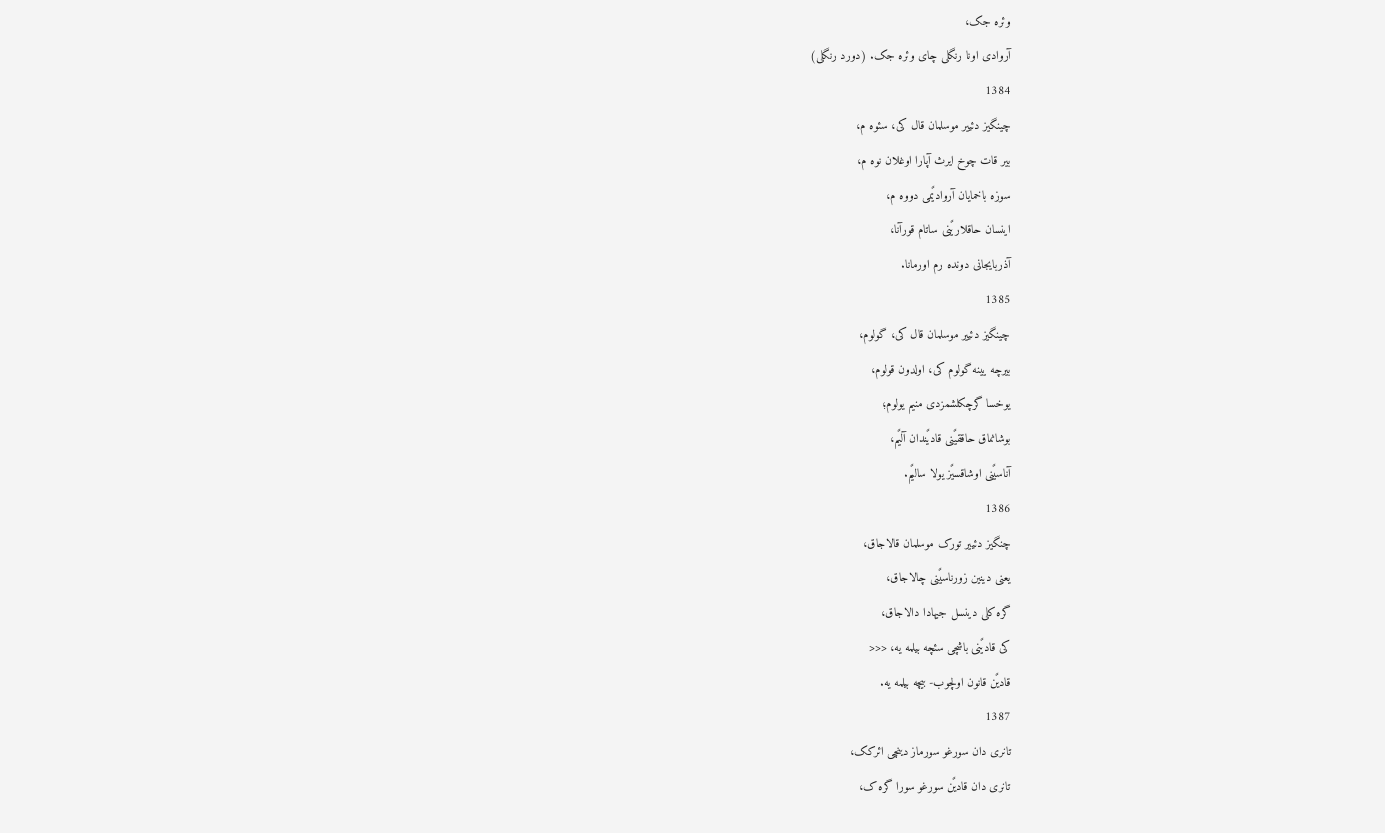وئره جک،
آروادی اونا رنگلی چای وئره جک. (دورد رنگلی)
1384
چينگيز دئيير موسلمان قال کی، سئوه م،
بير قات چوخ ايرث آپارا اوغلان نوه م،
سوزه باخمايان آرواديًمی دووه م،
اينسان حاقلاريًنی ساتام قورآنا،
آذربايجانی دونده رم اورمانا.
1385
چينگيز دئيير موسلمان قال کی، گولوم،
بيرچه يينه گولوم کی، اولدون قولوم،
يوخسا گرچکلشمزدی منيم يولوم؛
بوشانماق حاققيًنی قاديًندان آليًم،
آناسيًنی اوشاقسيًز يولا ساليًم.
1386
چنگيز دئيير تورک موسلمان قالاجاق،
يعنی دينين زورناسيًنی چالاجاق،
گره کلی دينسل جيهادا دالاجاق،
کی قاديًنی باشچی سئچه بيلمه يه، <<<
قاديًن قانون اولچوب- بيچه بيلمه يه.
1387
تانری دان سورغو سورماز دينچی ائرکک،
تانری دان قاديًن سورغو سورا گره ک،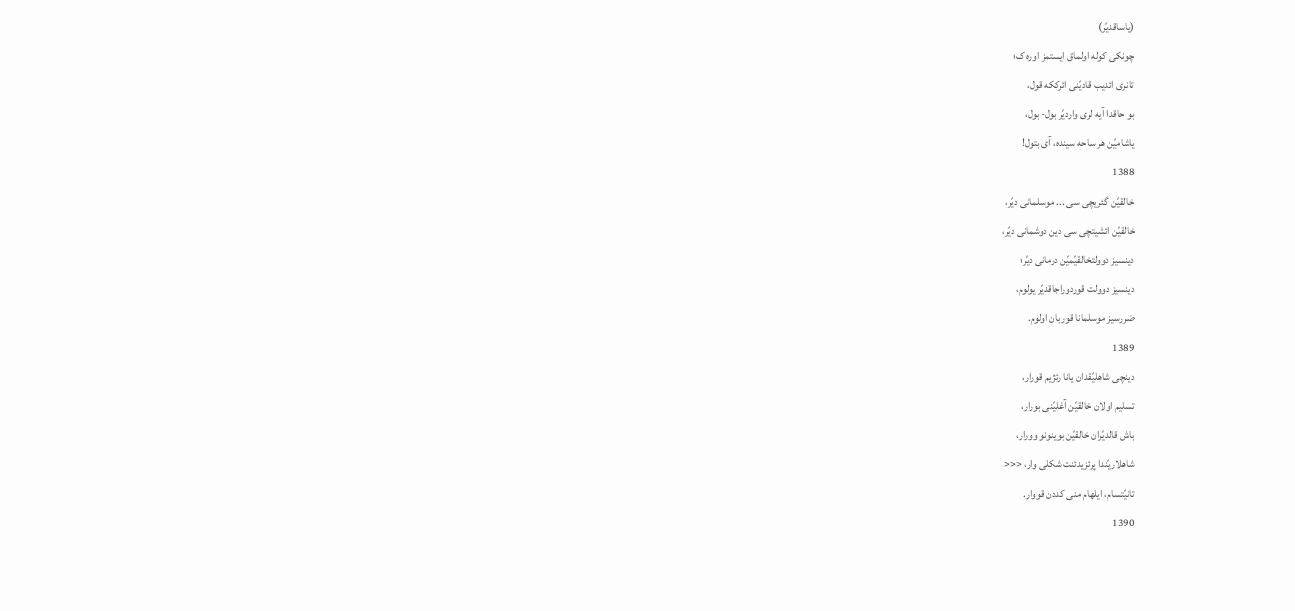(ياساقديًر)
چونکی کوله اولماق ايستمز اوره ک؛
تانری ائديب قاديًنی ائرککه قول،
بو حاقدا آيه لری وارديًر بول- بول،
ياشاميًن هر ساحه سينده، آی بتول!
1388
خالقيًن گئريچی سی ... موسلمانی ديًر،
خالقيًن ائشيتچی سی دين دوشمانی ديًر،
دينسيز دوولتخالقيًميًن درمانی ديًر؛
دينسيز دوولت قوردوراجاقديًر يولوم،
ضررسيز موسلمانا قوربان اولوم.
1389
دينچی شاهليًقدان يانا رئژيم قورار،
تسليم اولان خالقيًن آغليًنی بورار،
باش قالديًران خالقيًن بوينونو وورار،
شاهلاريًندا پرئزيدئنت شکلی وار، <<<
تانيًتسام، ايلهام منی کددن قووار.
1390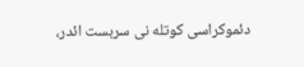دئموکراسی کوتله نی سربست ائدر،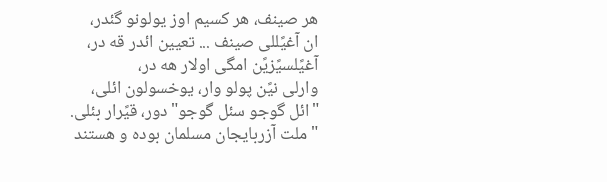هر صينف، هر کسيم اوز يولونو گئدر،
ان آغيًللی صينف ... تعيين ائدر قه در،
آغيًلسيًزيًن امگی اولار هه در،
وارلی نيًن پولو وار، يوخسولون ائلی،
"ائل گوجو سئل گوجو"دور، قيًرار بئلی.
"ملت آزربایجان مسلمان بوده و هستند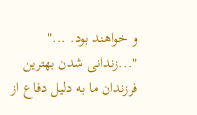و خواهند بود. ..."
"...زندانی شدن بهترین فرزندان ما به دلیل دفاع از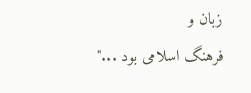زبان و
فرهنگ اسلامی بود ..."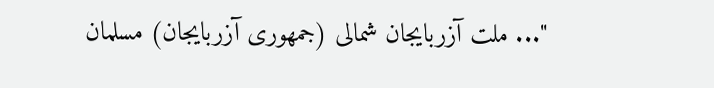"... ملت آزربایجان شمالی (جمهوری آزربایجان) مسلمان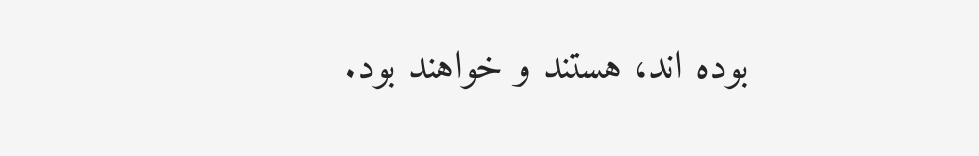بوده اند، هستند و خواهند بود.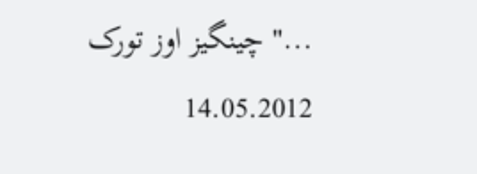..." چينگيز اوز تورک
14.05.2012